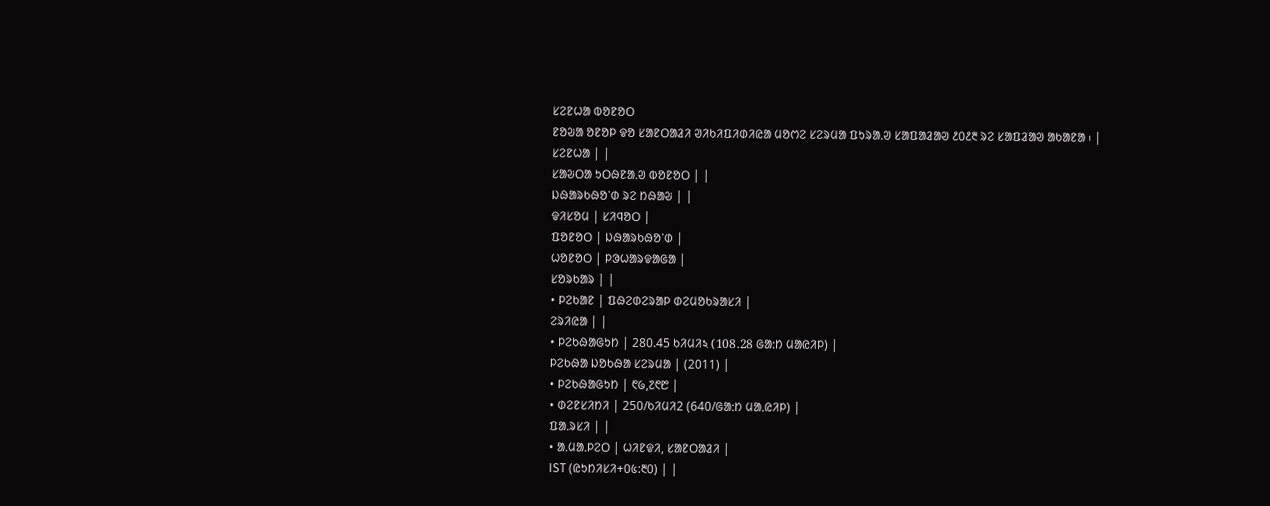ᱥᱮᱱᱦᱟ ᱵᱚᱱᱚᱛ
ᱱᱚᱶᱟ ᱚᱱᱚᱞ ᱫᱚ ᱥᱟᱱᱛᱟᱲᱤ ᱣᱤᱠᱤᱯᱤᱰᱤᱭᱟ ᱢᱚᱬᱮ ᱥᱮᱨᱢᱟ ᱯᱩᱨᱟᱹᱣ ᱥᱟᱯᱟᱲᱟᱣ ᱒᱐᱒᱓ ᱨᱮ ᱥᱟᱯᱲᱟᱣ ᱟᱠᱟᱱᱟ ᱾ |
ᱥᱮᱱᱦᱟ | |
ᱥᱟᱶᱛᱟ ᱩᱛᱷᱱᱟᱹᱣ ᱵᱚᱱᱚᱛ | |
ᱡᱷᱟᱨᱠᱷᱚᱸᱰ ᱨᱮ ᱴᱷᱟᱶ | |
ᱫᱤᱥᱚᱢ | ᱥᱤᱧᱚᱛ |
ᱯᱚᱱᱚᱛ | ᱡᱷᱟᱨᱠᱷᱚᱸᱰ |
ᱦᱚᱱᱚᱛ | ᱞᱳᱦᱟᱨᱫᱟᱜᱟ |
ᱥᱚᱨᱠᱟᱨ | |
• ᱞᱮᱠᱟᱱ | ᱯᱷᱮᱰᱮᱨᱟᱞ ᱰᱮᱢᱚᱠᱨᱟᱥᱤ |
ᱮᱨᱤᱭᱟ | |
• ᱞᱮᱠᱷᱟᱜᱩᱴ | 280.45 ᱠᱤᱢᱤ২ (108.28 ᱜᱟᱺᱴ ᱢᱟᱭᱤᱞ) |
ᱞᱮᱠᱷᱟ ᱡᱚᱠᱷᱟ ᱥᱮᱨᱢᱟ | (2011) |
• ᱞᱮᱠᱷᱟᱜᱩᱴ | ᱖᱙,᱗᱖᱘ |
• ᱰᱮᱱᱥᱤᱴᱤ | 250/ᱠᱤᱢᱤ2 (640/ᱜᱟᱺᱴ ᱢᱟᱹᱭᱤᱞ) |
ᱯᱟᱹᱨᱥᱤ | |
• ᱟᱹᱢᱟᱹᱞᱮᱛ | ᱦᱤᱱᱫᱤ, ᱥᱟᱱᱛᱟᱲᱤ |
IST (ᱭᱩᱴᱤᱥᱤ+᱐᱕:᱓᱐) | |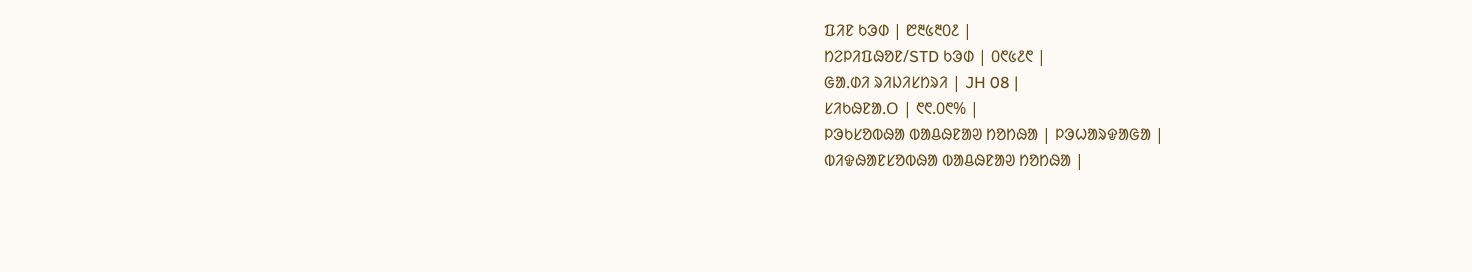ᱯᱤᱱ ᱠᱳᱰ | ᱘᱓᱕᱓᱐᱒ |
ᱴᱮᱞᱤᱯᱷᱚᱱ/STD ᱠᱳᱰ | ᱐᱖᱕᱒᱖ |
ᱜᱟᱹᱰᱤ ᱨᱤᱡᱤᱥᱴᱨᱤ | JH 08 |
ᱥᱤᱠᱷᱱᱟᱹᱛ | ᱖᱖.᱐᱖% |
ᱞᱳᱠᱥᱚᱵᱷᱟ ᱵᱟᱪᱷᱱᱟᱣ ᱴᱚᱴᱷᱟ | ᱞᱳᱦᱟᱨᱫᱟᱜᱟ |
ᱵᱤᱫᱷᱟᱱᱥᱚᱵᱷᱟ ᱵᱟᱪᱷᱱᱟᱣ ᱴᱚᱴᱷᱟ |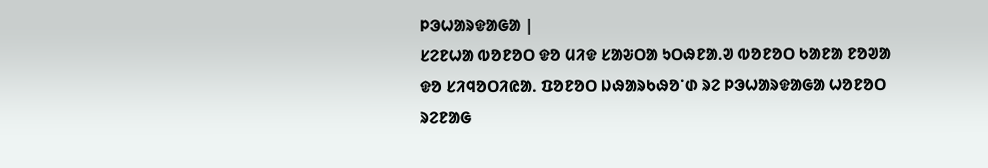ᱞᱳᱦᱟᱨᱫᱟᱜᱟ |
ᱥᱮᱱᱦᱟ ᱵᱚᱱᱚᱛ ᱫᱚ ᱢᱤᱫ ᱥᱟᱶᱛᱟ ᱩᱛᱷᱱᱟᱹᱣ ᱵᱚᱱᱚᱛ ᱠᱟᱱᱟ ᱱᱚᱣᱟ ᱫᱚ ᱥᱤᱧᱚᱛᱤᱭᱟᱹ ᱯᱚᱱᱚᱛ ᱡᱷᱟᱨᱠᱷᱚᱸᱰ ᱨᱮ ᱞᱳᱦᱟᱨᱫᱟᱜᱟ ᱦᱚᱱᱚᱛ ᱨᱮᱱᱟᱜ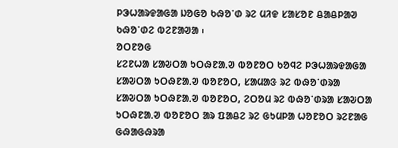ᱞᱳᱦᱟᱨᱫᱟᱜᱟ ᱡᱚᱜᱚ ᱠᱷᱚᱸᱰ ᱨᱮ ᱢᱤᱫ ᱥᱟᱥᱚᱱ ᱪᱟᱪᱞᱟᱣ ᱠᱷᱚᱸᱰᱮ ᱵᱮᱱᱟᱣᱟ ᱾
ᱚᱛᱱᱚᱜ
ᱥᱮᱱᱦᱟ ᱥᱟᱶᱛᱟ ᱩᱛᱷᱱᱟᱹᱣ ᱵᱚᱱᱚᱛ ᱠᱚᱧᱮ ᱞᱳᱦᱟᱨᱫᱟᱜᱟ ᱥᱟᱶᱛᱟ ᱩᱛᱷᱱᱟᱹᱣ ᱵᱚᱱᱚᱛ, ᱥᱟᱢᱟᱝ ᱨᱮ ᱵᱷᱚᱸᱰᱨᱟ ᱥᱟᱶᱛᱟ ᱩᱛᱷᱱᱟᱹᱣ ᱵᱚᱱᱚᱛ, ᱮᱛᱚᱢ ᱨᱮ ᱵᱷᱚᱸᱰᱨᱟ ᱥᱟᱶᱛᱟ ᱩᱛᱷᱱᱟᱹᱣ ᱵᱚᱱᱚᱛ ᱟᱨ ᱯᱟᱪᱮ ᱨᱮ ᱜᱩᱢᱞᱟ ᱦᱚᱱᱚᱛ ᱨᱮᱱᱟᱜ ᱜᱷᱟᱜᱷᱨᱟ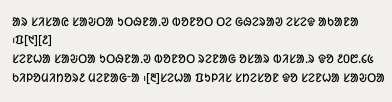ᱟᱨ ᱥᱤᱥᱟᱭ ᱥᱟᱶᱛᱟ ᱩᱛᱷᱱᱟᱹᱣ ᱵᱚᱱᱚᱛ ᱛᱮ ᱜᱷᱮᱨᱟᱣ ᱮᱥᱮᱫ ᱟᱠᱟᱱᱟ ᱾ᱯ[᱑][᱒]
ᱥᱮᱱᱦᱟ ᱥᱟᱶᱛᱟ ᱩᱛᱷᱱᱟᱹᱣ ᱵᱚᱱᱚᱛ ᱨᱮᱱᱟᱜ ᱚᱥᱟᱨ ᱵᱤᱥᱟᱹᱨ ᱫᱚ ᱒᱐᱘.᱔᱕ ᱠᱤᱞᱚᱢᱤᱴᱚᱨ᱒ ᱢᱮᱱᱟᱜᱼᱟ ᱾[᱓]ᱥᱮᱦᱟ ᱯᱩᱞᱤᱥ ᱥᱴᱮᱥᱚᱱ ᱫᱚ ᱥᱮᱱᱦᱟ ᱥᱟᱶᱛᱟ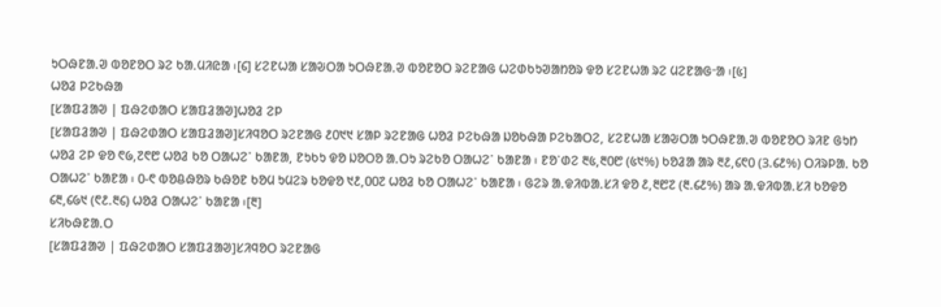ᱩᱛᱷᱱᱟᱹᱣ ᱵᱚᱱᱚᱛ ᱨᱮ ᱠᱟᱹᱢᱤᱭᱟ ᱾[᱔] ᱥᱮᱱᱦᱟ ᱥᱟᱶᱛᱟ ᱩᱛᱷᱱᱟᱹᱣ ᱵᱚᱱᱚᱛ ᱨᱮᱱᱟᱜ ᱦᱮᱰᱠᱩᱣᱟᱴᱚᱨ ᱫᱚ ᱥᱮᱱᱦᱟ ᱨᱮ ᱢᱮᱱᱟᱜᱼᱟ ᱾[᱕]
ᱦᱚᱲ ᱞᱮᱠᱷᱟ
[ᱥᱟᱯᱲᱟᱣ | ᱯᱷᱮᱰᱟᱛ ᱥᱟᱯᱲᱟᱣ]ᱦᱚᱲ ᱮᱞ
[ᱥᱟᱯᱲᱟᱣ | ᱯᱷᱮᱰᱟᱛ ᱥᱟᱯᱲᱟᱣ]ᱥᱤᱧᱚᱛ ᱨᱮᱱᱟᱜ ᱒᱐᱑᱑ ᱥᱟᱞ ᱨᱮᱱᱟᱜ ᱦᱚᱲ ᱞᱮᱠᱷᱟ ᱡᱚᱠᱷᱟ ᱞᱮᱠᱟᱛᱮ, ᱥᱮᱱᱦᱟ ᱥᱟᱶᱛᱟ ᱩᱛᱷᱱᱟᱹᱣ ᱵᱚᱱᱚᱛ ᱨᱤᱱ ᱜᱩᱴ ᱦᱚᱲ ᱮᱞ ᱫᱚ ᱖᱙,᱗᱖᱘ ᱦᱚᱲ ᱠᱚ ᱛᱟᱦᱮᱸ ᱠᱟᱱᱟ, ᱱᱩᱠᱩ ᱫᱚ ᱡᱚᱛᱚ ᱟᱹᱛᱩ ᱨᱮᱠᱚ ᱛᱟᱦᱮᱸ ᱠᱟᱱᱟ ᱾ ᱱᱚᱸᱰᱮ ᱓᱕,᱓᱐᱘ (᱕᱑%) ᱠᱚᱲᱟ ᱟᱨ ᱓᱒,᱔᱖᱐ (3.᱔᱒%) ᱛᱤᱨᱞᱟᱹ ᱠᱚ ᱛᱟᱦᱮᱸ ᱠᱟᱱᱟ ᱾ ᱐-᱖ ᱵᱚᱪᱷᱚᱨ ᱠᱷᱚᱱ ᱠᱚᱢ ᱩᱢᱮᱨ ᱠᱚᱫᱚ ᱑᱒,᱐᱐᱗ ᱦᱚᱲ ᱠᱚ ᱛᱟᱦᱮᱸ ᱠᱟᱱᱟ ᱾ ᱜᱮᱨ ᱟᱹᱫᱤᱵᱟᱹᱥᱤ ᱫᱚ ᱒,᱓᱘᱗ (᱓.᱔᱒%) ᱟᱨ ᱟᱹᱫᱤᱵᱟᱹᱥᱤ ᱠᱚᱫᱚ ᱔᱓,᱔᱙᱑ (᱖᱒.᱓᱔) ᱦᱚᱲ ᱛᱟᱦᱮᱸ ᱠᱟᱱᱟ ᱾[᱓]
ᱥᱤᱠᱷᱱᱟᱹᱛ
[ᱥᱟᱯᱲᱟᱣ | ᱯᱷᱮᱰᱟᱛ ᱥᱟᱯᱲᱟᱣ]ᱥᱤᱧᱚᱛ ᱨᱮᱱᱟᱜ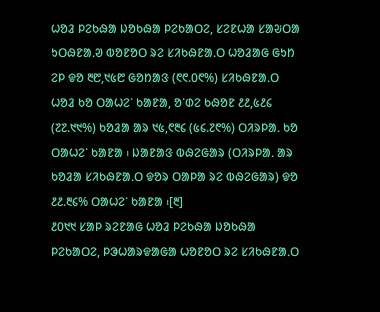ᱦᱚᱲ ᱞᱮᱠᱷᱟ ᱡᱚᱠᱷᱟ ᱞᱮᱠᱟᱛᱮ, ᱥᱮᱱᱦᱟ ᱥᱟᱶᱛᱟ ᱩᱛᱷᱱᱟᱹᱣ ᱵᱚᱱᱚᱛ ᱨᱮ ᱥᱤᱠᱷᱱᱟᱹᱛ ᱦᱚᱲᱟᱜ ᱜᱩᱴ ᱮᱞ ᱫᱚ ᱓᱘,᱑᱕᱘ ᱜᱚᱴᱟᱝ (᱖᱖.᱐᱖%) ᱥᱤᱠᱷᱱᱟᱹᱛ ᱦᱚᱲ ᱠᱚ ᱛᱟᱦᱮᱸ ᱠᱟᱱᱟ, ᱚᱸᱰᱮ ᱠᱷᱚᱱ ᱒᱒,᱕᱒᱔ (᱗᱗.᱑᱑%) ᱠᱚᱲᱟ ᱟᱨ ᱑᱕,᱖᱓᱔ (᱕᱔.᱗᱖%) ᱛᱤᱨᱞᱟᱹ ᱠᱚ ᱛᱟᱦᱮᱸ ᱠᱟᱱᱟ ᱾ ᱡᱟᱱᱟᱝ ᱵᱷᱮᱜᱟᱨ (ᱛᱤᱨᱞᱟᱹ ᱟᱨ ᱠᱚᱲᱟ ᱥᱤᱠᱷᱱᱟᱹᱛ ᱫᱚᱨ ᱛᱟᱞᱟ ᱨᱮ ᱵᱷᱮᱜᱟᱨ) ᱫᱚ ᱒᱒.᱓᱔% ᱛᱟᱦᱮᱸ ᱠᱟᱱᱟ ᱾[᱓]
᱒᱐᱑᱑ ᱥᱟᱞ ᱨᱮᱱᱟᱜ ᱦᱚᱲ ᱞᱮᱠᱷᱟ ᱡᱚᱠᱷᱟ ᱞᱮᱠᱟᱛᱮ, ᱞᱳᱦᱟᱨᱫᱟᱜᱟ ᱦᱚᱱᱚᱛ ᱨᱮ ᱥᱤᱠᱷᱱᱟᱹᱛ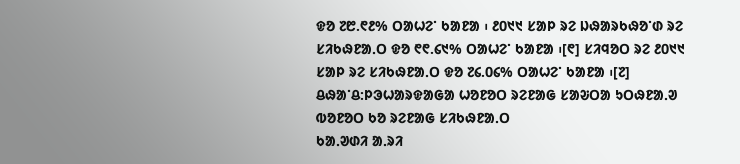ᱫᱚ ᱗᱘.᱖᱒% ᱛᱟᱦᱮᱸ ᱠᱟᱱᱟ ᱾ ᱒᱐᱑᱑ ᱥᱟᱞ ᱨᱮ ᱡᱷᱟᱨᱠᱷᱚᱸᱰ ᱨᱮ ᱥᱤᱠᱷᱱᱟᱹᱛ ᱫᱚ ᱖᱖.᱔᱑% ᱛᱟᱦᱮᱸ ᱠᱟᱱᱟ ᱾[᱖] ᱥᱤᱧᱚᱛ ᱨᱮ ᱒᱐᱑᱑ ᱥᱟᱞ ᱨᱮ ᱥᱤᱠᱷᱱᱟᱹᱛ ᱫᱚ ᱗᱔.᱐᱔% ᱛᱟᱦᱮᱸ ᱠᱟᱱᱟ ᱾[᱗]
ᱪᱷᱟᱸᱪ:ᱞᱳᱦᱟᱨᱫᱟᱜᱟ ᱦᱚᱱᱚᱛ ᱨᱮᱱᱟᱜ ᱥᱟᱶᱛᱟ ᱩᱛᱷᱱᱟᱹᱣ ᱵᱚᱱᱚᱛ ᱠᱚ ᱨᱮᱱᱟᱜ ᱥᱤᱠᱷᱱᱟᱹᱛ
ᱠᱟᱹᱣᱰᱤ ᱟᱹᱨᱤ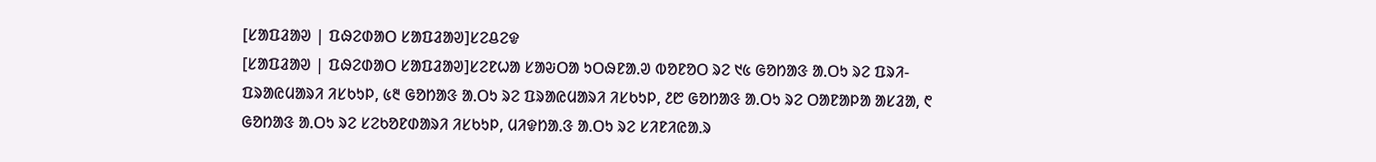[ᱥᱟᱯᱲᱟᱣ | ᱯᱷᱮᱰᱟᱛ ᱥᱟᱯᱲᱟᱣ]ᱥᱮᱪᱮᱫ
[ᱥᱟᱯᱲᱟᱣ | ᱯᱷᱮᱰᱟᱛ ᱥᱟᱯᱲᱟᱣ]ᱥᱮᱱᱦᱟ ᱥᱟᱶᱛᱟ ᱩᱛᱷᱱᱟᱹᱣ ᱵᱚᱱᱚᱛ ᱨᱮ ᱑᱕ ᱜᱚᱴᱟᱝ ᱟᱹᱛᱩ ᱨᱮ ᱯᱨᱤ-ᱯᱨᱟᱭᱢᱟᱨᱤ ᱤᱥᱠᱩᱞ, ᱕᱓ ᱜᱚᱴᱟᱝ ᱟᱹᱛᱩ ᱨᱮ ᱯᱨᱟᱭᱢᱟᱨᱤ ᱤᱥᱠᱩᱞ, ᱒᱘ ᱜᱚᱴᱟᱝ ᱟᱹᱛᱩ ᱨᱮ ᱛᱟᱱᱟᱞᱟ ᱟᱥᱲᱟ, ᱖ ᱜᱚᱴᱟᱝ ᱟᱹᱛᱩ ᱨᱮ ᱥᱮᱠᱚᱱᱰᱟᱨᱤ ᱤᱥᱠᱩᱞ, ᱢᱤᱫᱴᱟᱹᱝ ᱟᱹᱛᱩ ᱨᱮ ᱥᱤᱱᱤᱭᱟᱹᱨ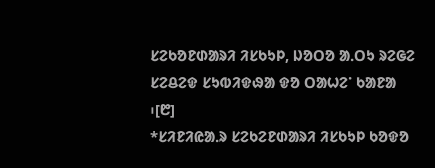ᱥᱮᱠᱚᱱᱰᱟᱨᱤ ᱤᱥᱠᱩᱞ, ᱡᱚᱛᱚ ᱟᱹᱛᱩ ᱨᱮᱜᱮ ᱥᱮᱪᱮᱫ ᱥᱩᱵᱤᱫᱷᱟ ᱫᱚ ᱛᱟᱦᱮᱸ ᱠᱟᱱᱟ ᱾[᱘]
*ᱥᱤᱱᱤᱭᱟᱹᱨ ᱥᱮᱠᱮᱱᱰᱟᱨᱤ ᱤᱥᱠᱩᱞ ᱠᱚᱫᱚ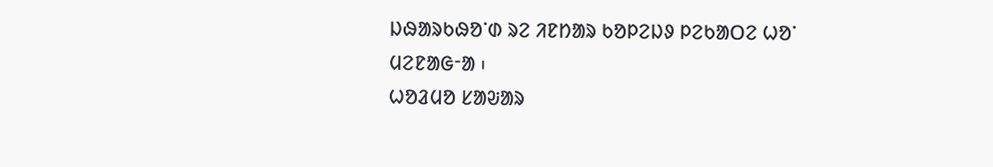ᱡᱷᱟᱨᱠᱷᱚᱸᱰ ᱨᱮ ᱤᱱᱴᱟᱨ ᱠᱚᱞᱮᱡᱽ ᱞᱮᱠᱟᱛᱮ ᱦᱚᱸ ᱢᱮᱱᱟᱜᱼᱟ ᱾
ᱦᱚᱲᱢᱚ ᱥᱟᱶᱟᱨ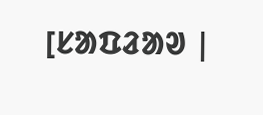[ᱥᱟᱯᱲᱟᱣ |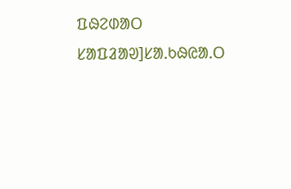ᱯᱷᱮᱰᱟᱛ ᱥᱟᱯᱲᱟᱣ]ᱥᱟᱹᱠᱷᱭᱟᱹᱛ